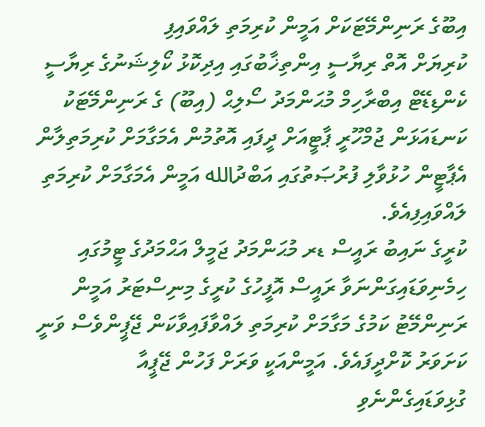އިބޫގެ ރަނިންމޭޓަކަށް އަމީން ކުރިމަތި ލައްވައިފި
ކުރިޔަށް އޮތް ރިޔާސީ އިންތިޚާބުގައި އިދިކޮޅު ކޯލިޝަނުގެ ރިޔާސީ ކެންޑިޑޭޓް އިބްރާހިމް މުޙަންމަދު ސޯލިޙް (އިބޫ) ގެ ރަނިންމޭޓަކު ކަނޑައަޅަން ޖުމްހޫރީ ޕާޓީއަށް ދީފައި އޮތުމުން އެމަގާމަށް ކުރިމަތިލާން އެޕާޓީން ހުޅުވާލި ފުރުޞަތުގައި އަބްދުالله އަމީން އެމަގާމަށް ކުރިމަތި ލައްވައިފިއެވެ.
ކުރީގެ ނައިބު ރައީސް ޑރ މުޙަންމަދު ޖަމީލް އަޙްމަދުގެ ޓީމުގައި ހިމެނިވަޑައިގަންނަވާ ރައީސް އޮފީހުގެ ކުރީގެ މިނިސްޓަރު އަމީން ރަނިންމޭޓު ކަމުގެ މަގާމަށް ކުރިމަތި ލައްވާފައިވާކަން ޖޭޕީންވެސް ވަނީ ކަށަވަރު ކޮށްދީފައެވެ. އަމީންއަކީ ވަރަށް ފަހުން ޖޭޕީއާ ގުޅިވަޑައިގެންނެވި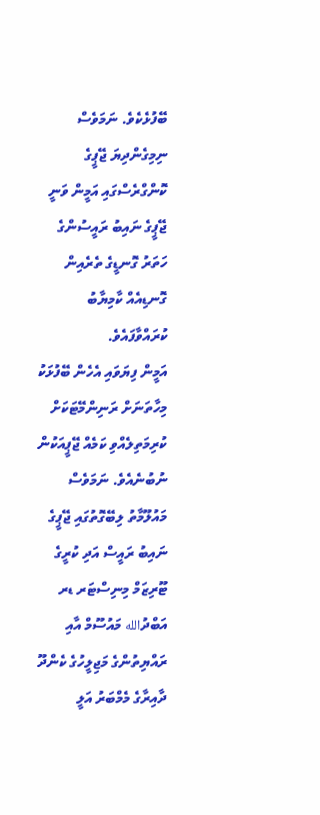ބޭފުޅެކެވެ. ނަމަވެސް ނިމިގެންދިޔަ ޖޭޕީގެ ކޮންގްރެސްގައި އަމީން ވަނީ ޖޭޕީގެ ނައިބު ރައީސުންގެ ހަތަރު ގޮނޑީގެ ތެރެއިން ގޮނޑިއެއް ކާމިޔާބު ކުރައްވާފައެވެ.
އަމީން ފިޔަވައި އެހެން ބޭފުޅަކު މިހާތަނަށް ރަނިންމޭޓަކަށް ކުރިމަތިލެއްވި ކަމެއް ޖޭޕީއަކުން ނުބުނެއެވެ. ނަމަވެސް މައުލޫމާތު ލިބޭގޮތުގައި ޖޭޕީގެ ނައިބު ރައީސް އަދި ކުރީގެ ޓޫރިޒަމް މިނިސްޓަރ ޑރ އަބްދުالله މައުސޫމް އާއި ރައްޔިތުންގެ މަޖިލީހުގެ ކެންދޫ ދާއިރާގެ މެމްބަރު އަލީ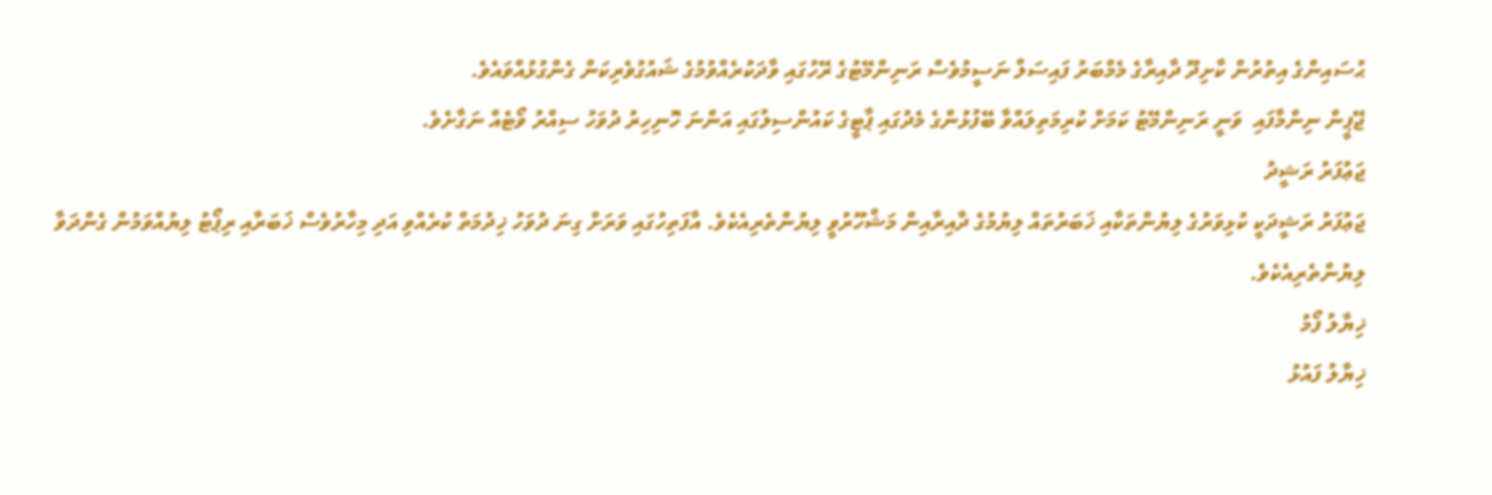ޙުސައިންގެ އިތުރުން ކާށިދޫ ދާއިރާގެ މެމްބަރު ފައިސަލް ނަސީމުވެސް ރަނިންމޭޓުގެ ރޭހުގައި ވާދަކުރެއްވުމުގެ ޝައުގުވެރިކަން ގެންގުޅުއްވައެވެ.
ޖޭޕީން ނިންމާފައި  ވަނީ ރަނިންމޭޓު ކަމަށް ކުރިމަތިލައްވާ ބޭފުޅުންގެ މެދުގައި ޕާޓީގެ ކައުންސިލުގައި އަންނަ ހޮނިހިރު ދުވަހު ސިއްރު ވޯޓެއް ނަގާށެވެ.
ޖަޢުފަރު ރަޝީދު
ޖަޢުފަރު ރަޝީދަކީ ކުޅިވަރުގެ ލިޔުންތަކާއި ޚަބަރުތައް ލިޔުމުގެ ދާއިރާއިން މަޝްހޫރުވީ ލިޔުންތެރިއެކެވެ. އާފަތިހުގައި ވަރަށް ގިނަ ދުވަހު ޚިދުމަތް ކުރެއްވި އަދި މިހާރުވެސް ޚަބަރާއި ރިޕޯޓު ލިޔުއްވަމުން ގެންދަވާ ލިޔުންތެރިއެކެވެ.
ޚިޔާލު ފޯމު
ޚިޔާލު ފައުޅު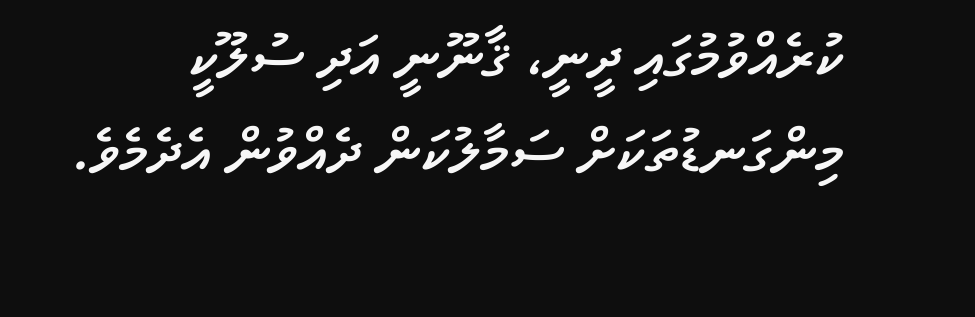ކުރެއްވުމުގައި ދީނީ، ޤާނޫނީ އަދި ސުލޫކީ މިންގަނޑުތަކަށް ސަމާލުކަން ދެއްވުން އެދެމެވެ.